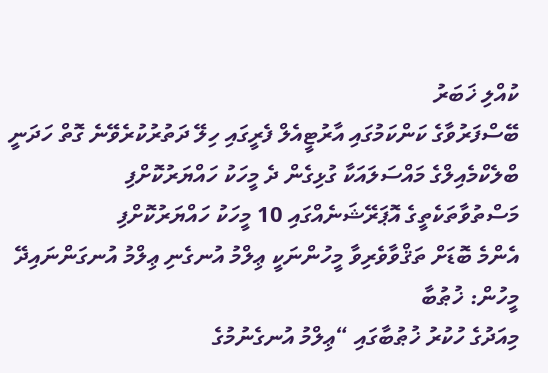ކުއްލި ޚަބަރު
ބޭސްފަރުވާގެ ކަންކަމުގައި އާރުޓީއެލް ފެރީގައި ހިލޭ ދަތުރުކުރެވޭނެ ގޮތް ހަދަނީ
ބްލެކްމެއިލްގެ މައްސަލައަކާ ގުޅިގެން ދެ މީހަކު ހައްޔަރުކޮށްފި
މަސްތުވާތަކެތީގެ އޮޕަރޭޝަނެއްގައި 10 މީހަކު ހައްޔަރުކޮށްފި
އެންމެ ބޮޑަށް ތަޤްވާވެރިވާ މީހުންނަކީ ޢިލްމު އުނގެނި ޢިލްމު އުނގަންނައިދޭ މީހުން: ޚުޠުބާ
މިއަދުގެ ހުކުރު ޚުޠުބާގައި “ޢިލްމު އުނގެނުމުގެ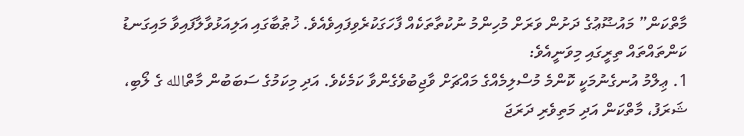މާތްކަން” މައުޟޫޢުގެ ދަށުން ވަރަށް މުހިންމު ނުކުތާތަކެއް ފާހަގަކުރެވިފައިވެއެވެ. ޚުޠުބާގައި އަލިއަޅުވާލާފައިވާ މައިގަނޑު ކަންތައްތައް ތިރީގައި މިވަނީއެވެ:
1. ޢިލްމު އުނގެނުމަކީ ކޮންމެ މުސްލިމެއްގެ މައްޗަށް ވާޖިބުވެގެންވާ ކަމެކެވެ. އަދި މިކަމުގެ ސަބަބުން މާތްالله ގެ ލޯބި، ޝަރަފު، މާތްކަން އަދި މަތިވެރި ދަރަޖަ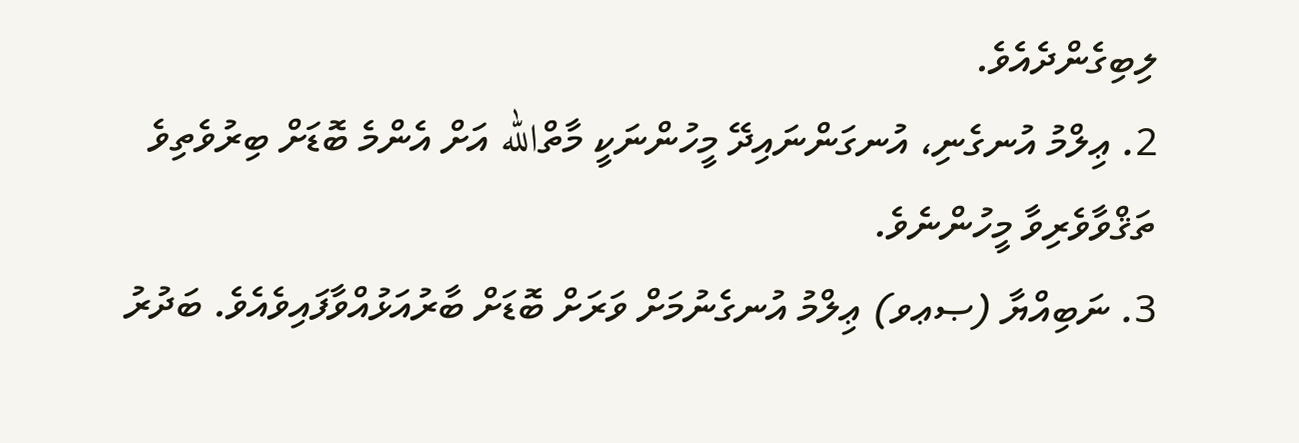ލިބިގެންދެއެވެ.
2. ޢިލްމު އުނގެނި، އުނގަންނައިދޭ މީހުންނަކީ މާތްالله އަށް އެންމެ ބޮޑަށް ބިރުވެތިވެ ތަޤްވާވެރިވާ މީހުންނެވެ.
3. ނަބިއްޔާ (ޞޢވ) ޢިލްމު އުނގެނުމަށް ވަރަށް ބޮޑަށް ބާރުއަޅުއްވާފައިވެއެވެ. ބަދުރު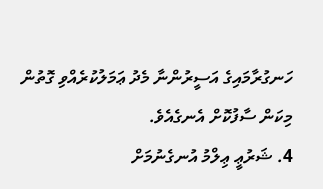ހަނގުރާމައިގެ އަސީރުންނާ މެދު ޢަމަލުކުރެއްވި ގޮތުން މިކަން ސާފުކޮށް އެނގެއެވެ.
4. ޝަރުޢީ ޢިލްމު އުނގެނުމަށް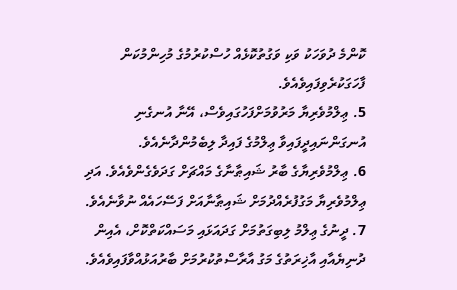ކޮންމެ ދުވަހަކު ވަކި ވަގުތުކޮޅެއް ހުސްކުރުމުގެ މުހިންމުކަން ފާހަގަކުރެވިފައިވެއެވެ.
5. ޢިލްމުވެރިޔާ މަރުވުމަށްފަހުގައިވެސް، އޭނާ އުނގެނި އުނގަންނައިދީފައިވާ ޢިލްމުގެ ފައިދާ ލިބެމުންދާނެއެވެ.
6. ޢިލްމުވެރިޔާގެ ބާރު ޝައިޠާނާގެ މައްޗަށް ގަދަވެގެންވެއެވެ. އަދި ޢިލްމުވެރިޔާ މަގުފުރެއްދުމަށް ޝައިޠާނާއަށް ފަސޭހައެއް ނުވާނެއެވެ.
7. ދީނުގެ ޢިލްމު ލިބިގަތުމަށް ގަދައަޅައި މަސައްކަތްކޮށް، އެއިން ދުނިޔެއާއި އާޚިރަތުގެ މަގު އާރާސްތުކުރުމަށް ބާރުއަޅުއްވާފައިވެއެވެ.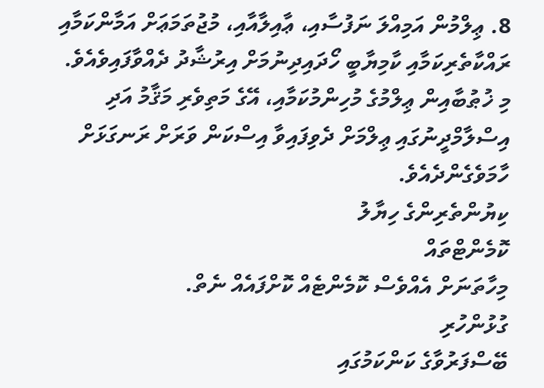8. ޢިލްމުން އަމިއްލަ ނަފުސާއި، ޢާއިލާއާއި، މުޖުތަމަޢަށް އަމާންކަމާއި ރައްކާތެރިކަމާއި ކާމިޔާބީ ހޯދައިދިނުމަށް އިރުޝާދު ދެއްވާފައިވެއެވެ.
މި ޚުޠުބާއިން ޢިލްމުގެ މުހިންމުކަމާއި، އޭގެ މަތިވެރި މަޤާމު އަދި އިސްލާމްދީނުގައި ޢިލްމަށް ދެވިފައިވާ އިސްކަން ވަރަށް ރަނގަޅަށް ހާމަވެގެންދެއެވެ.
ކިޔުންތެރިންގެ ހިޔާލު
ކޮމެންޓްތައް
މިހާތަނަށް އެއްވެސް ކޮމެންޓެއް ކޮށްފައެއް ނެތް.
ގުޅުންހުރި
ބޭސްފަރުވާގެ ކަންކަމުގައި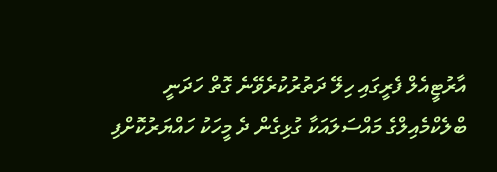އާރުޓީއެލް ފެރީގައި ހިލޭ ދަތުރުކުރެވޭނެ ގޮތް ހަދަނީ
ބްލެކްމެއިލްގެ މައްސަލައަކާ ގުޅިގެން ދެ މީހަކު ހައްޔަރުކޮށްފި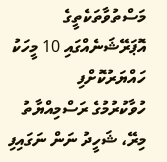މަސްތުވާތަކެތީގެ އޮޕަރޭޝަނެއްގައި 10 މީހަކު ހައްޔަރުކޮށްފި
ހުވާކުރުމުގެ ރަސްމިއްޔާތު މިރޭ، ޝަހީދު ނަން ނަގައިފި